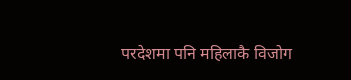परदेशमा पनि महिलाकै विजोग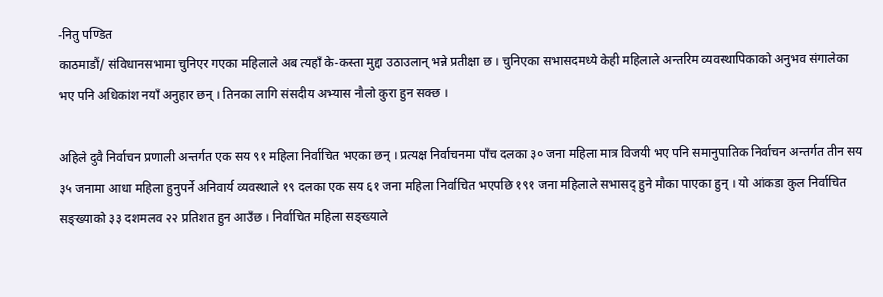-नितु पण्डित
काठमाडौं/ संविधानसभामा चुनिएर गएका महिलाले अब त्यहाँ के-कस्ता मुद्दा उठाउलान् भन्ने प्रतीक्षा छ । चुनिएका सभासदमध्ये केही महिलाले अन्तरिम व्यवस्थापिकाको अनुभव संगालेका भए पनि अधिकांश नयाँ अनुहार छन् । तिनका लागि संसदीय अभ्यास नौलो कुरा हुन सक्छ ।

अहिले दुवै निर्वाचन प्रणाली अन्तर्गत एक सय ९१ महिला निर्वाचित भएका छन् । प्रत्यक्ष निर्वाचनमा पाँच दलका ३० जना महिला मात्र विजयी भए पनि समानुपातिक निर्वाचन अन्तर्गत तीन सय ३५ जनामा आधा महिला हुनुपर्ने अनिवार्य व्यवस्थाले १९ दलका एक सय ६१ जना महिला निर्वाचित भएपछि १९१ जना महिलाले सभासद् हुने मौका पाएका हुन् । यो आंकडा कुल निर्वाचित सङ्ख्याको ३३ दशमलव २२ प्रतिशत हुन आउँछ । निर्वाचित महिला सङ्ख्याले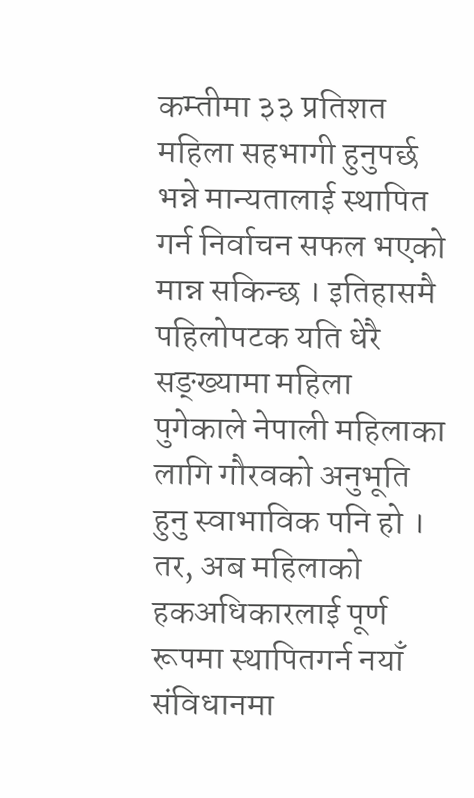कम्तीमा ३३ प्रतिशत महिला सहभागी हुनुपर्छ भन्ने मान्यतालाई स्थापित गर्न निर्वाचन सफल भएको मान्न सकिन्छ । इतिहासमै पहिलोपटक यति धेरै सङ्ख्यामा महिला पुगेकाले नेपाली महिलाका लागि गौरवको अनुभूति हुनु स्वाभाविक पनि हो । तर, अब महिलाको हकअधिकारलाई पूर्ण रूपमा स्थापितगर्न नयाँ संविधानमा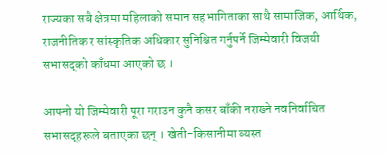राज्यका सबै क्षेत्रमा महिलाको समान सहभागिताका साथै सामाजिक, आर्थिक, राजनीतिक र सांस्कृतिक अधिकार सुनिश्चित गर्नुपर्ने जिम्मेवारी विजयी सभासद्को काँधमा आएको छ ।

आफ्नो यो जिम्मेवारी पूरा गराउन कुनै कसर बाँकी नराख्ने नवनिर्वाचित सभासद्हरूले बताएका छन् । खेती-किसानीमा व्यस्त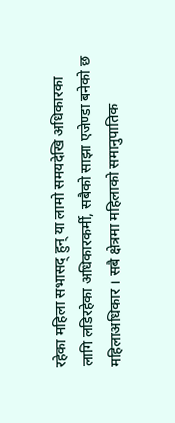रहेका महिला सभासद् हुन् या लामो समयदेखि अधिकारका लागि लडिरहेका अधिकारकर्मी, सबैको साझा एजेण्डा बनेको छ महिलाअधिकार । सबै क्षेत्रमा महिलाको समानुपातिक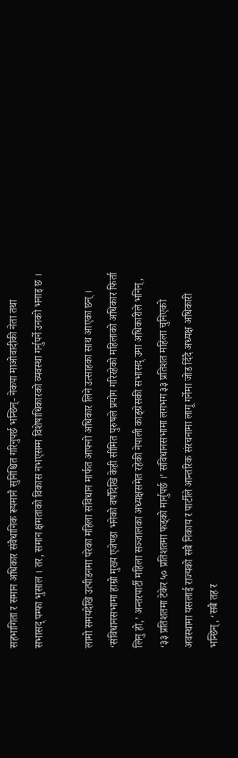सहभागिता र समान अधिकार संवैधानिक रूपमानै सुनिश्चित गरिनुपर्छ भन्छिन्- नेकपा माओवादीकी नेता तथा सभासद् पम्फा भुसाल । तर, समान क्षमताको विकास नभएसम्म विशेषाधिकारको व्यवस्था गर्नुपर्ने उनको भनाइ छ ।

लामो समयदेखि उत्पीडनमा परेका महिला संविधान मार्फत आफ्नो अधिकार लिने उत्साहका साथ आएका छन् । ‘संविधानसभामा हाम्रो मुख्य एजेण्डा भनेको वर्षौंदेखि केही सीमित पुरुषले प्रयोग गरिरहेको महिलाको अधिकार फिर्ता लिनु हो,’ अन्तरपार्टी महिला सञ्जालका अध्यक्षसमेत रहेकी नेपाली काङ्ग्रेसकी सभासद् उमा अधिकारीले भनिन्, ‘३३ प्रतिशतमा टेकेर ५० प्रतिशतमा फड्को मार्नुपर्छ ।’ संविधानसभामा लगभग ३३ प्रतिशत महिला चुनिएको अवस्थामा यसलाई राज्यको सबै निकाय र पार्टीले आन्तरिक संरचनामा लागू गर्नेमा जोड दिँदै अध्यक्ष अधिकारी भन्छिन्, ‘सबै तह र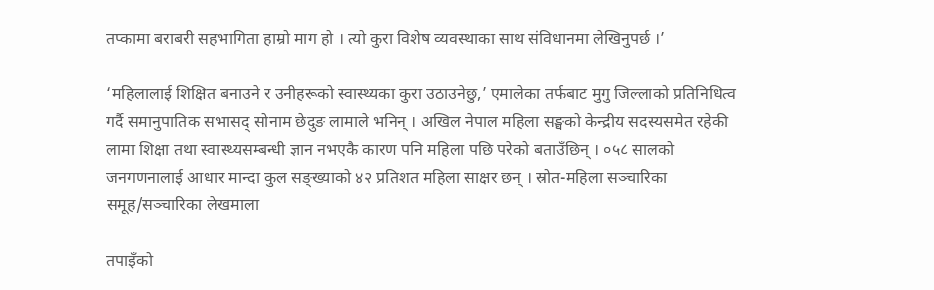तप्कामा बराबरी सहभागिता हाम्रो माग हो । त्यो कुरा विशेष व्यवस्थाका साथ संविधानमा लेखिनुपर्छ ।’

‘महिलालाई शिक्षित बनाउने र उनीहरूको स्वास्थ्यका कुरा उठाउनेछु,’ एमालेका तर्फबाट मुगु जिल्लाको प्रतिनिधित्व गर्दै समानुपातिक सभासद् सोनाम छेदुङ लामाले भनिन् । अखिल नेपाल महिला सङ्घको केन्द्रीय सदस्यसमेत रहेकी लामा शिक्षा तथा स्वास्थ्यसम्बन्धी ज्ञान नभएकै कारण पनि महिला पछि परेको बताउँछिन् । ०५८ सालको जनगणनालाई आधार मान्दा कुल सङ्ख्याको ४२ प्रतिशत महिला साक्षर छन् । स्रोत-महिला सञ्चारिका समूह/सञ्चारिका लेखमाला

तपाइँको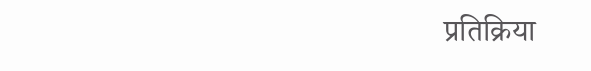प्रतिक्रिया